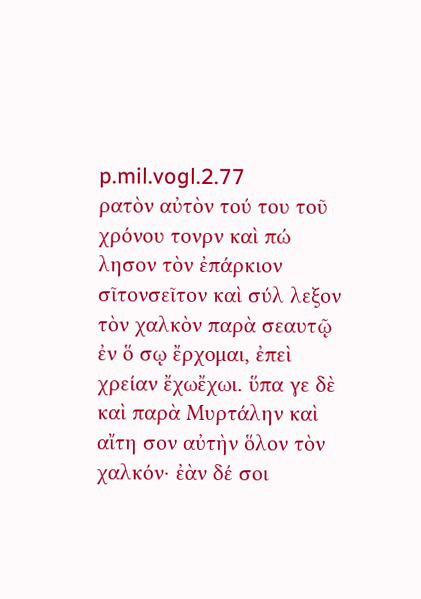p.mil.vogl.2.77
ρατὸν αὐτὸν τού του τοῦ χρόνου τονρν καὶ πώ λησον τὸν ἐπάρκιον σῖτονσεῖτον καὶ σύλ λεξον τὸν χαλκὸν παρὰ σεαυτῷ ἐν ὅ σῳ ἔρχομαι, ἐπεὶ χρείαν ἔχωἔχωι. ὕπα γε δὲ καὶ παρὰ Μυρτάλην καὶ αἴτη σον αὐτὴν ὅλον τὸν χαλκόν· ἐὰν δέ σοι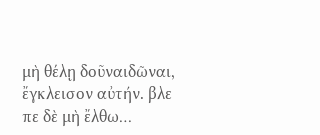μὴ θέλῃ δοῦναιδῶναι, ἔγκλεισον αὐτήν. βλε πε δὲ μὴ ἔλθω…